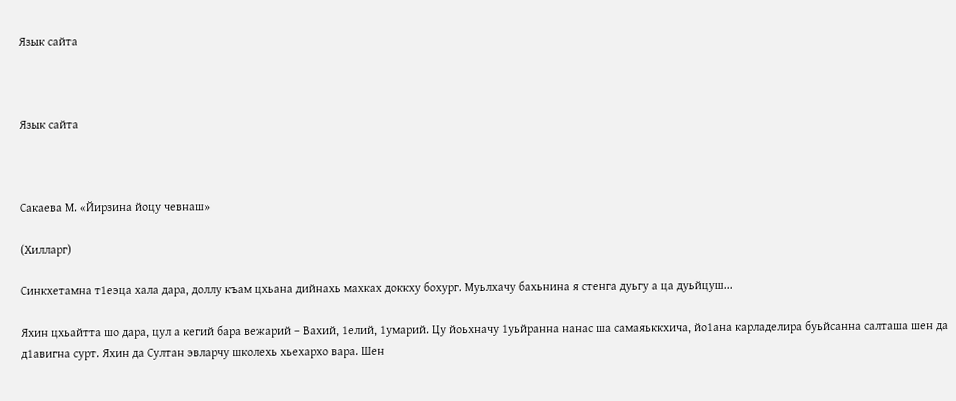Язык сайта



Язык сайта



Сакаева М. «Йирзина йоцу чевнаш»

(Хилларг)

Синкхетамна т1еэца хала дара, доллу къам цхьана дийнахь махках доккху бохург. Муьлхачу бахьнина я стенга дуьгу а ца дуьйцуш...

Яхин цхьайтта шо дара, цул а кегий бара вежарий – Вахий, 1елий, 1умарий. Цу йоьхначу 1уьйранна нанас ша самаяьккхича, йо1ана карладелира буьйсанна салташа шен да д1авигна сурт. Яхин да Султан эвларчу школехь хьехархо вара. Шен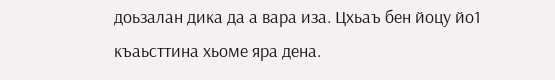доьзалан дика да а вара иза. Цхьаъ бен йоцу йо1 къаьсттина хьоме яра дена.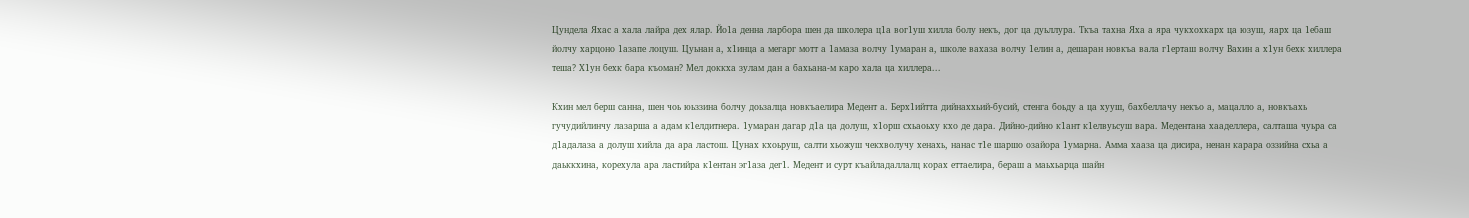Цундела Яхас а хала лайра дех ялар. Йо1а денна ларбора шен да школера ц1а вог1уш хилла болу некъ, дог ца дуьллура. Ткъа тахна Яха а яра чукхохкарх ца юзуш, яарх ца 1ебаш йолчу харцоно 1азапе лоцуш. Цуьнан а, х1инца а мегарг мотт а 1амаза волчу 1умаран а, школе вахаза волчу 1елин а, дешаран новкъа вала г1ерташ волчу Вахин а х1ун бехк хиллера теша? Х1ун бехк бара къоман? Мел доккха зулам дан а бахьана-м каро хала ца хиллера...

Кхин мел берш санна, шен чоь юьззина болчу доьзалца новкъаелира Медент а. Берх1ийтта дийнаххьий-бусий, стенга боьду а ца хууш, бахбеллачу некъо а, мацалло а, новкъахь гучудийлинчу лазарша а адам к1елдитнера. 1умаран дагар д1а ца долуш, х1орш схьаоьху кхо де дара. Дийно-дийно к1ант к1елвуьсуш вара. Медентана хааделлера, салташа чуьра са д1адалаза а долуш хийла да ара ластош. Цунах кхоьруш, салти хьожуш чекхволучу хенахь, нанас т1е шаршо озайора 1умарна. Амма хааза ца дисира, ненан карара оззийна схьа а даьккхина, корехула ара ластийра к1ентан эг1аза дег1. Медент и сурт къайладаллалц корах еттаелира, бераш а маьхьарца шайн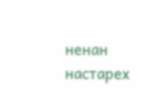ненан настарех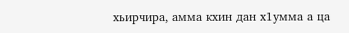хьирчира, амма кхин дан х1умма а ца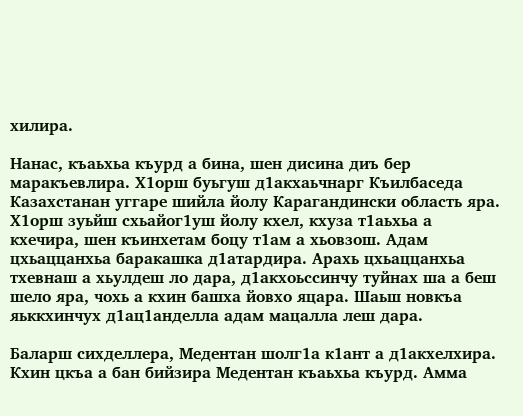хилира.

Нанас, къаьхьа къурд а бина, шен дисина диъ бер маракъевлира. Х1орш буьгуш д1акхаьчнарг Къилбаседа Казахстанан уггаре шийла йолу Карагандински область яра. Х1орш зуьйш схьайог1уш йолу кхел, кхуза т1аьхьа а кхечира, шен къинхетам боцу т1ам а хьовзош. Адам цхьаццанхьа баракашка д1атардира. Арахь цхьаццанхьа тхевнаш а хьулдеш ло дара, д1акхоьссинчу туйнах ша а беш шело яра, чохь а кхин башха йовхо яцара. Шаьш новкъа яьккхинчух д1ац1анделла адам мацалла леш дара.

Баларш сихделлера, Медентан шолг1а к1ант а д1акхелхира. Кхин цкъа а бан бийзира Медентан къаьхьа къурд. Амма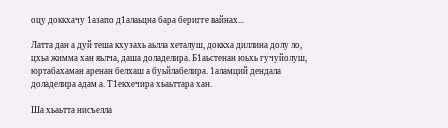оцу доккхачу 1азапо д1алаьцна бара беригге вайнах...

Латта дан а дуй теша кхузахь аьлла хеталуш, доккха диллина долу ло, цхьа жимма хан яьлча, даша доладелира. Б1аьстенан юьхь гучуйолуш, юртабахаман аренан белхаш а буьйлабелира. 1аламций дендала доладелира адам а. Т1екхечира хьаьттара хан.

Ша хьаьтта нисъелла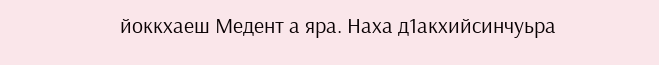йоккхаеш Медент а яра. Наха д1акхийсинчуьра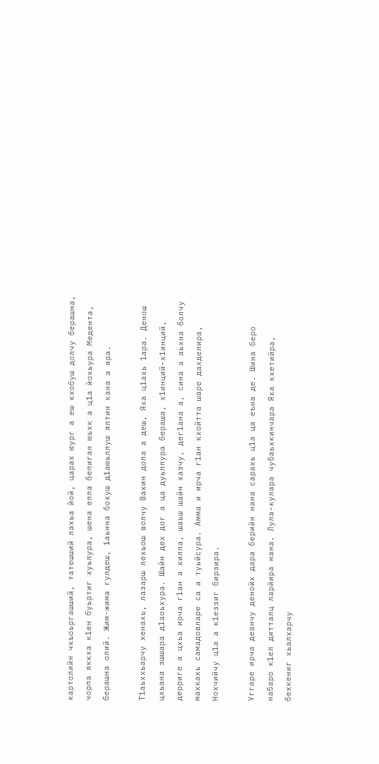картолийн чкъоьргашший, татешший лахьа йой, царах юург а еш кхобуш долчу берашна, чорпа яккха к1ен буьртиг хуьлура, шена елла бепиган юьхк а ц1а йохьура Медента, берашна олий. Жим-жима гулдеш, 1аьнна бохуш д1аюьллуш ялтин кана а яра.

Т1аьххьарчу хенахь, лазарш лехьош волчу Вахин дола а деш, Яха ц1ахь 1ара. Денош цхьана эшшара д1аоьхура. Шайн дех дог а ца дуьллура бераша, х1инций-х1инций, дерриге а цхьа ирча г1ан а хилла, шаьш шайн хазчу, дег1ана а, сина а аьхна болчу махкахь самадовларе са а туьйсура. Амма и ирча г1ан кхойтта шаре дахделира, Нохчийчу ц1а а к1еззиг бирзира.

Уггаре ирча деанчу денойх дара берийн нана сарахь ц1а ца еъна де. Шина беро набаро к1ел дитталц ларйира нана. Лула-кулара чубаьхкинчара Яха кхетийра, бехкениг хьалхарчу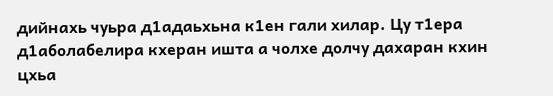дийнахь чуьра д1адаьхьна к1ен гали хилар. Цу т1ера д1аболабелира кхеран ишта а чолхе долчу дахаран кхин цхьа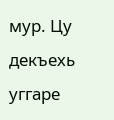мур. Цу декъехь уггаре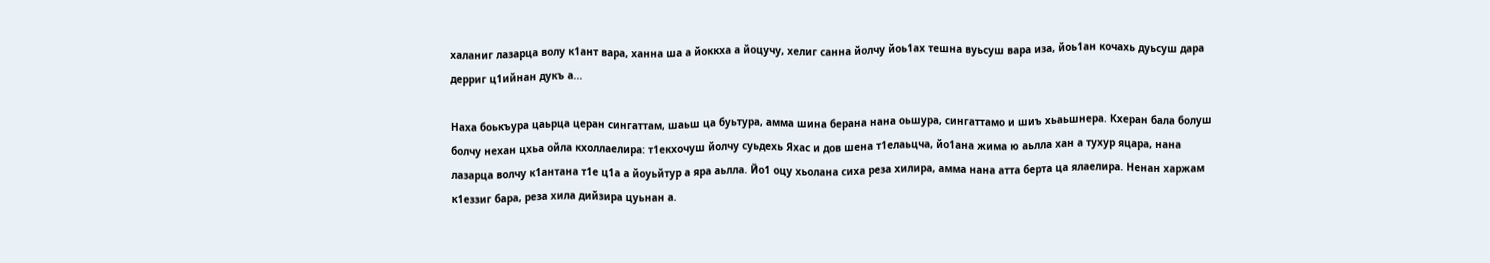халаниг лазарца волу к1ант вара, ханна ша а йоккха а йоцучу, хелиг санна йолчу йоь1ах тешна вуьсуш вара иза, йоь1ан кочахь дуьсуш дара дерриг ц1ийнан дукъ а...

Наха боькъура цаьрца церан сингаттам, шаьш ца буьтура, амма шина берана нана оьшура, сингаттамо и шиъ хьаьшнера. Кхеран бала болуш болчу нехан цхьа ойла кхоллаелира: т1екхочуш йолчу суьдехь Яхас и дов шена т1елаьцча, йо1ана жима ю аьлла хан а тухур яцара, нана лазарца волчу к1антана т1е ц1а а йоуьйтур а яра аьлла. Йо1 оцу хьолана сиха реза хилира, амма нана атта берта ца ялаелира. Ненан харжам к1еззиг бара, реза хила дийзира цуьнан а.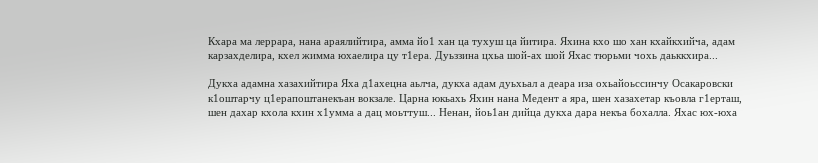Кхара ма леррара, нана араялийтира, амма йо1 хан ца тухуш ца йитира. Яхина кхо шо хан кхайкхийча, адам карзахделира, кхел жимма юхаелира цу т1ера. Дуьззина цхьа шой-ах шой Яхас тюрьми чохь даьккхира...

Дукха адамна хазахийтира Яха д1ахецна аьлча, дукха адам дуьхьал а деара иза охьайоьссинчу Осакаровски к1оштарчу ц1ерапоштанекъан вокзале. Царна юкьахь Яхин нана Медент а яра, шен хазахетар къовла г1ерташ, шен дахар кхола кхин х1умма а дац моьттуш... Ненан, йоь1ан дийца дукха дара некъа бохалла. Яхас юх-юха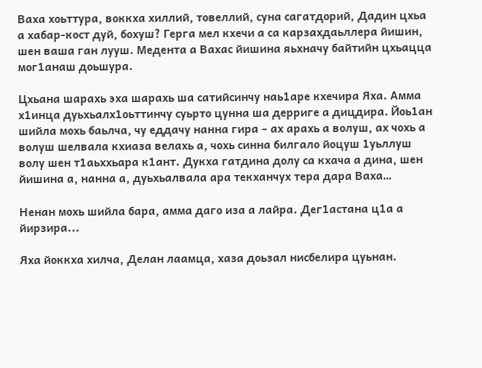Ваха хоьттура, воккха хиллий, товеллий, суна сагатдорий, Дадин цхьа а хабар-кост дуй, бохуш? Герга мел кхечи а са карзахдаьллера йишин, шен ваша ган лууш. Медента а Вахас йишина яьхначу байтийн цхьацца мог1анаш доьшура.

Цхьана шарахь эха шарахь ша сатийсинчу наь1аре кхечира Яха. Амма х1инца дуьхьалх1оьттинчу суьрто цунна ша дерриге а дицдира. Йоь1ан шийла мохь баьлча, чу еддачу нанна гира – ах арахь а волуш, ах чохь а волуш шелвала кхиаза велахь а, чохь синна билгало йоцуш 1уьллуш волу шен т1аьххьара к1ант. Дукха гатдина долу са кхача а дина, шен йишина а, нанна а, дуьхьалвала ара текханчух тера дара Ваха…

Ненан мохь шийла бара, амма даго иза а лайра. Дег1астана ц1а а йирзира...

Яха йоккха хилча, Делан лаамца, хаза доьзал нисбелира цуьнан.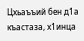Цхьаъъий бен д1а къастаза, х1инца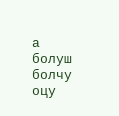а болуш болчу оцу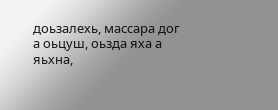доьзалехь, массара дог а оьцуш, оьзда яха а яьхна,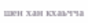шен хан кхаьчча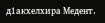д1акхелхира Медент.